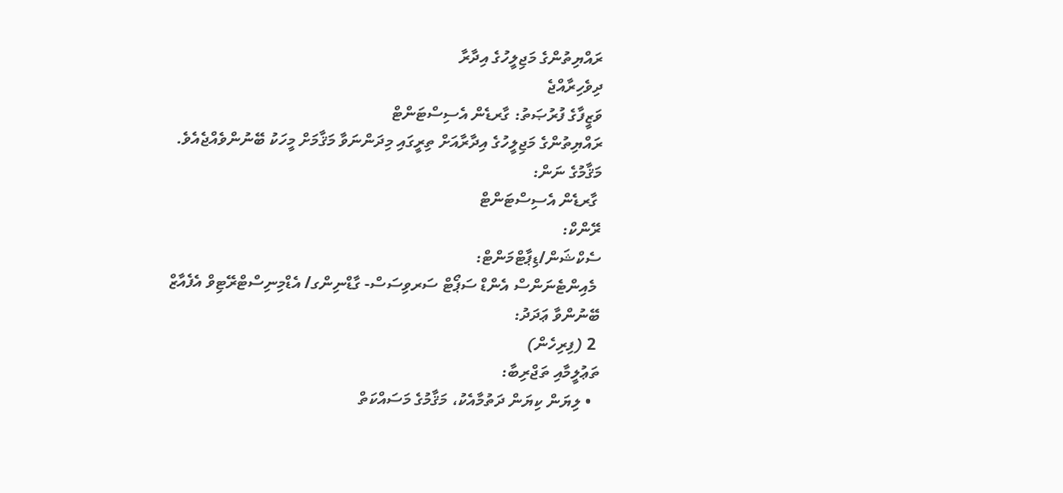ރައްޔިތުންގެ މަޖިލީހުގެ އިދާރާ
ދިވެހިރާއްޖެ
ވަޒީފާގެ ފުރުޞަތު: ގާރޑެން އެސިސްޓަންޓް
ރައްޔިތުންގެ މަޖިލީހުގެ އިދާރާއަށް ތިރީގައި މިދަންނަވާ މަޤާމަށް މީހަކު ބޭނުންވެއްޖެއެވެ.
މަޤާމުގެ ނަން:
 ގާރޑެން އެސިސްޓަންޓް
ރޭންކް:
ސެކްޝަން/ޑިޕާޓްމަންޓް:
 މެއިންޓެނަންސް އެންޑް ސަޕޯޓް ސަރވިސަސް- ގާޑްނިންގ/ އެޑްމިނިސްޓްރޭޓިވް އެފެއާޒް
ބޭނުންވާ ޢަދަދު:
 2 (ފިރިހެން)
ތަޢުލީމާއި ތަޖްރިބާ:
  • ލިޔަން ކިޔަން ދަތުމާއެކު، މަޤާމުގެ މަސައްކަތް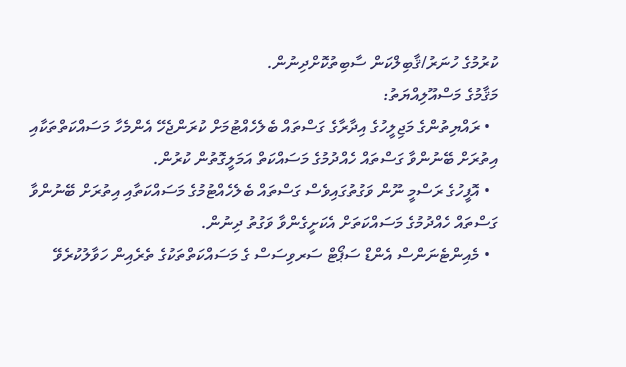ކުރުމުގެ ހުނަރު/ޤާބިލްކަން ސާބިތުކޮށްދިނުން.
މަޤާމުގެ މަސްއޫލިއްޔަތު:
  • ރައްޔިތުންގެ މަޖިލީހުގެ އިދާރާގެ ގަސްތައް ބެލެހެއްޓުމަށް ކުރަންޖެހޭ އެންމެހާ މަސައްކަތްތަކާއި އިތުރަށް ބޭނުންވާ ގަސްތައް ހެއްދުމުގެ މަސައްކަތް އަމަލީގޮތުން ކުރުން.
  • އޮފީހުގެ ރަސްމީ ނޫން ވަގުތުގައިވެސް ގަސްތައް ބެލެހެއްޓުމުގެ މަސައްކަތާއި އިތުރަށް ބޭނުންވާ ގަސްތައް ހެއްދުމުގެ މަސައްކަތަށް އެކަށީގެންވާ ވަގުތު ދިނުން.
  • މެއިންޓެނަންސް އެންޑް ސަޕޯޓް ސަރވިސަސް ގެ މަސައްކަތްތަކުގެ ތެރެއިން ހަވާލުކުރެވޭ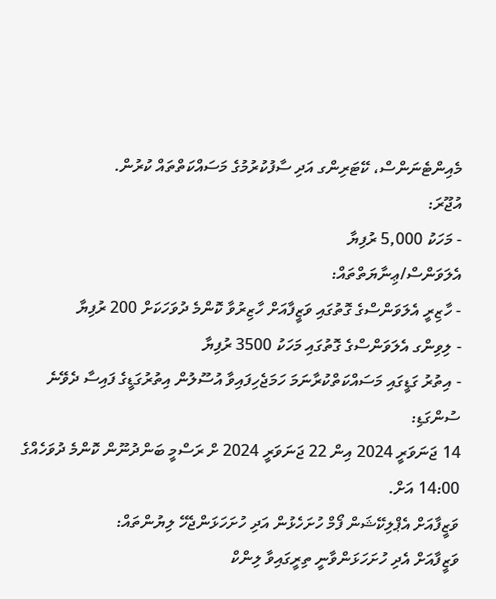މެއިންޓެނަންސް، ކޭޓަރިންގ އަދި ސާފުކުރުމުގެ މަސައްކަތްތައް ކުރުން.
އުޖޫރަ:
- މަހަކު 5,000 ރުފިޔާ
އެލަވަންސް/ޢިނާޔަތްތައް:
- ހާޒިރީ އެލަވަންސްގެ ގޮތުގައި ވަޒީފާއަށް ހާޒިރުވާ ކޮންމެ ދުވަހަކަށް 200 ރުފިޔާ
- ލިވިންގ އެލަވަންސްގެ ގޮތުގައި މަހަކު 3500 ރުފިޔާ
- އިތުރު ގަޑީގައި މަސައްކަތްކުރާނަމަ ހަމަޖެހިފައިވާ އުސޫލުން އިތުރުގަޑީގެ ފައިސާ ދެވޭނެ
ސުންގަޑި:
14 ޖަނަވަރީ 2024 އިން 22 ޖަނަވަރީ 2024 ށް ރަސްމީ ބަންދުނޫން ކޮންމެ ދުވަހެއްގެ 14:00 އަށް.
ވަޒީފާއަށް އެޕްލިކޭޝަން ފޯމް ހުށަހެޅުން އަދި ހުށަހަޅަންޖެހޭ ލިޔުންތައް:
ވަޒީފާއަށް އެދި ހުށަހަޅަންވާނީ ތިރީގައިވާ ލިންކް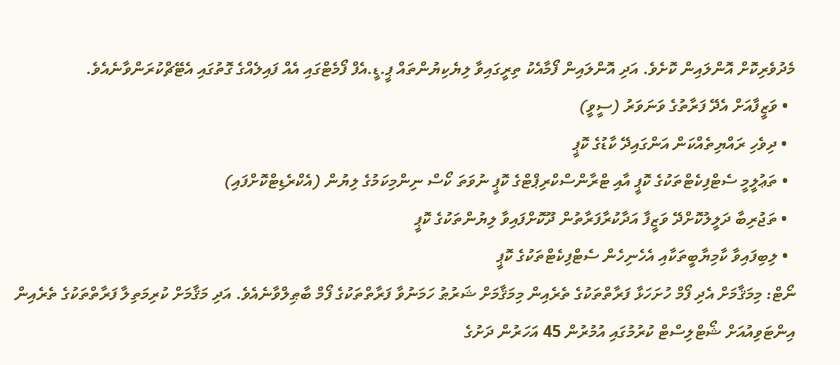މެދުވެރިކޮށް އޮންލައިން ކޮށެވެ. އަދި އޮންލައިން ފޯމާއެކު ތިރީގައިވާ ލިޔެކިޔުންތައް ޕީ.ޑީ.އެފް ފޯމެޓްގައި އެއް ފައިލެއްގެ ގޮތުގައި އެޓޭޗްކުރަންވާނެއެވެ.
  • ވަޒީފާއަށް އެދޭ ފަރާތުގެ ވަނަވަރު (ސީވީ)
  • ދިވެހި ރައްޔިތެއްކަން އަންގައިދޭ ކާޑުގެ ކޮޕީ
  • ތަޢުލީމީ ސެޓްފިކެޓްތަކުގެ ކޮޕީ އާއި ޓްރާންސްކްރިޕްޓްގެ ކޮޕީ ނުވަތަ ކޯސް ނިންމިކަމުގެ ލިޔުން (އެކްރެޑިޓްކޮށްފައި)
  • ތަޖުރިބާ ދަލީލުކޮށްދޭ ވަޒީފާ އަދާކުރާފަރާތުން ދޫކޮށްފައިވާ ލިޔުންތަކުގެ ކޮޕީ
  • ލިބިފައިވާ ކާމިޔާބީތަކާއި އެހެނިހެން ސެޓްފިކެޓްތަކުގެ ކޮޕީ
ނޯޓް: މިމަޤާމަށް އެދި ފޯމް ހުށަހަޅާ ފަރާތްތަކުގެ ތެރެއިން މިމަޤާމަށް ޝަރުޠު ހަމަނުވާ ފަރާތްތަކުގެ ފޯމް ބާޠިލްވާނެއެވެ. އަދި މަޤާމަށް ކުރިމަތިލާ ފަރާތްތަކުގެ ތެރެއިން އިންޓަވިއުއަށް ޝޯޓްލިސްޓް ކުރުމުގައި އުމުރުން 45 އަހަރުން ދަށުގެ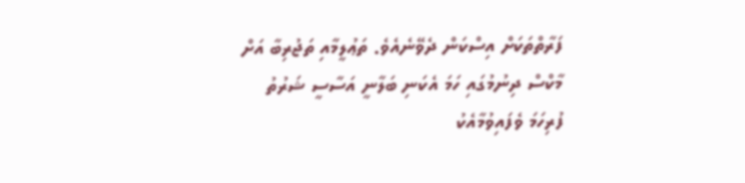ފަރާތްތަކަށް އިސްކަން ދެވޭނެއެވެ. ތަޢުލީމާއި ތަޖުރިބާ އަށް މާކްސް ދިނުމުގައި ހަމަ އެކަނި ބަލާނީ އަސާސީ ޝަރުތު ފުރިހަމަ ވެފައިވުމާއެކު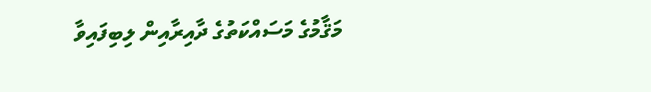މަޤާމުގެ މަސައްކަތުގެ ދާއިރާއިން ލިބިފައިވާ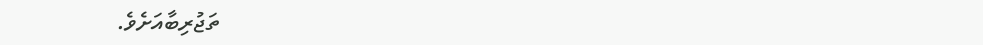ތަޖުރިބާއަށެވެ.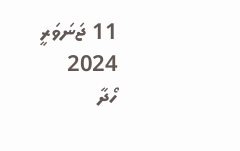11 ޖަނަވަރީ 2024
ހޯދާ